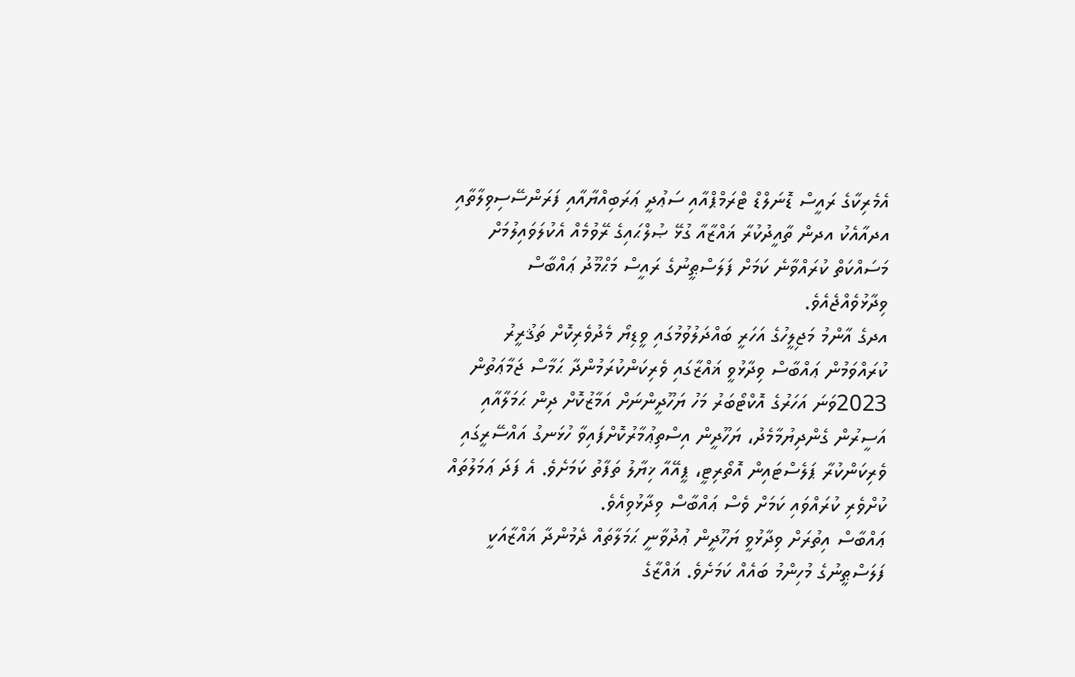އެމެރިކާގެ ރައީސް ޑޮނަލްޑް ޓްރަމްޕްއާއި ސަޢުދީ ޢަރަބިއްޔާއާއި ފަރަންސޭސިވިލާތާއި އދއާއެކު އދން ތާއީދުކުރާ ޣައްޒާއާ ގުޅޭ ޞުލްޙައިގެ ރޭވުމެއް އެކުލަވައިލުމަށް މަސައްކަތް ކުރައްވާނެ ކަމަށް ފަލަސްޠީނުގެ ރައީސް މަޙްމޫދު ޢައްބާސް ވިދާޅުވެއްޖެއެވެ.
އދގެ އާންމު މަޖިލީހުގެ އަހަރީ ބައްދަލުވުމުގައި ވީޑިޔޯ މެދުވެރިކޮށް ތަޤުރީރު ކުރައްވަމުން ޢައްބާސް ވިދާޅުވީ ޣައްޒާގައި ވެރިކަންކުރަމުންދާ ޙަމާސް ޖަމާޢަތުން 2023ވަނަ އަހަރުގެ އޮކްޓޯބަރު މަހު ޔަހޫދީންނަށް އަމާޒުކޮށް ދިން ޙަމަލާއާއި އަސީރުން ގެންދިޔުމާމެދު، ޔަހޫދީން އިސްތިޢުމާރުކޮށްފައިވާ ހުޅަނގު އައްސޭރީގައި ވެރިކަންކުރާ ޕަލެސްޓައިން އޮތޯރިޓީ، ޕީއޭއާ ޚިޔާލު ތަފާތު ކަމަށެވެ. އެ ފަދަ ޢަމަލުތައް ކުށްވެރި ކުރައްވައި ކަމަށް ވެސް ޢައްބާސް ވިދާޅުވިއެވެ.
ޢައްބާސް އިތުރަށް ވިދާޅުވީ ޔަހޫދީން ޢުދުވާނީ ޙަމަލާތައް ދެމުންދާ ޣައްޒާއަކީ ފަލަސްޠީނުގެ މުހިންމު ބައެއް ކަމަށެވެ. ޣައްޒާގެ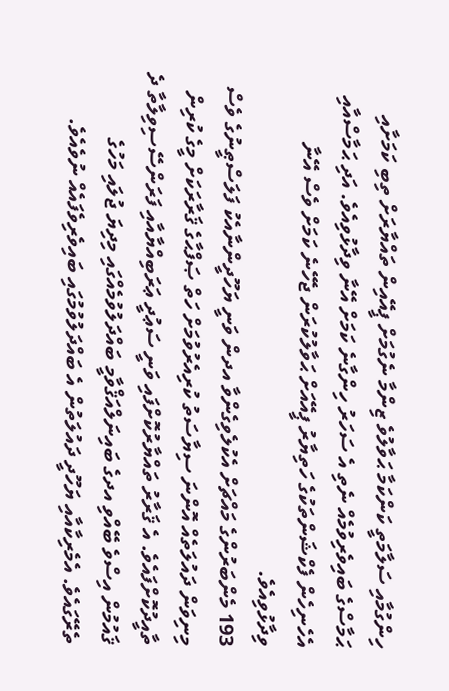ހިންގުމާއި ސަލާމަތީ ކަންކަމާ ޙަވާލުވެ ޒިންމާ ނެގުމަށް ޕީއޭއިން ތައްޔާރަށް ތިބި ކަމަށާއި ޙަމާސްގެ ބައިވެރިވުމެއް ނެތި އެ ސަހަރު ހިންގާނެ ކަމަށް އޭނާ ވިދާޅުވިއެވެ. އަދި ޙަމާސްއާއި އެހެނިހެން ފެކްޝަންތަކުގެ ހަތިޔާރު ޕީއޭއަށް ޙަވާލުކުރަން ޖެހޭނެ ކަމަށް ވެސް އޭނާ ވިދާޅުވިއެވެ.
193 މެންބަރުންގެ މައްޗަށް އެކުލެވިގެންވާ އދން ވަނީ ޔަހޫދީންނާއެކު ފަލަސްޠީނުގެ ވެސް މިނިވަން ދައުލަތެއް އޮންނަ ސިޔާސަތު ކުރިއެރުވުމަށް ހަތް ޞަފްޙާގެ ޤަރާރަކަށް މީގެ ކުރިން ތާއީދުކޮށްފައެވެ. އެ ޤަރާރު ތައްޔާރުކޮށްފައި ވަނީ ސަޢުދީ ޢަރަބިއްޔާއާއި ފަރަންސޭސިވިލާތާ ދެ ޤައުމުން އިސްވެ ބޭއްވި އދގެ ބައިނަލްއަޤްވާމީ ބައްދަލުވުމެއްގައި މިދިޔަ ޖުލައި މަހުގެ ތެރޭގައެވެ. އެމެރިކާއާއި ޔަހޫދީ ދައުލަތުން އެ ބައްދަލުވުމުގައި ބައިވެރިވެފައެއް ނުވެއެވެ.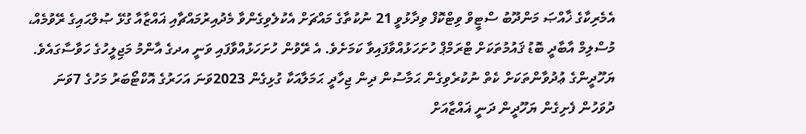އެމެރިކާގެ ޚާއްޞަ މަންދޫބު ސްޓީވް ވިޓްކޮފް ވިދާޅުވީ 21 ނުކުތާގެ މައްޗަށް އެކުލެވިގެންވާ މެދުއިރުމައްޗާއި ޣައްޒާއާ ގުޅޭ ޞުލްޙައިގެ ރޭވުމެއް، މުސްލިމް އާބާދީ ބޮޑު ޤައުމުތަކަށް ޓްރަމްޕް ހުށަހަޅުއްވާފައިވާ ކަމަށެވެ. އެ ރޭވުން ހުށަހަޅުއްވާފައި ވަނީ އދގެ އާންމު މަޖިލީހުގެ ހަވާސާގައެވެ.
ޔަހޫދީންގެ ޢުދުވާންތަކަށް ކެތް ނުކުރެވިގެން ޙަމާސުން ދިން ޖިހާދީ ޙަމަލާއަކާ ގުޅިގެން 2023ވަނަ އަހަރުގެ އޮކްޓޯބަރު މަހުގެ 7ވަނަ ދުވަހުން ފެށިގެން ޔަހޫދީން ދަނީ ޣައްޒާއަށް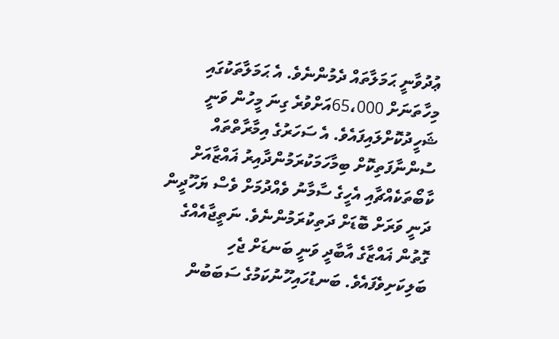ޢުދުވާނީ ޙަމަލާތައް ދެމުންނެވެ. އެ ޙަމަލާތަކުގައި މިހާތަނަށް 65،000އަށްވުރެ ގިނަ މީހުން ވަނީ ޝަހީދުކޮށްލައިފައެވެ. އެ ސަހަރުގެ އިމާރާތްތައް ސުންނާފަތިކޮށް ބިމާހަމަކުރަމުންދާއިރު ޣައްޒާއަށް ކާބޯތަކެއްޗާއި އެހީގެ ސާމާނު ވެއްދުމަށް ވެސް ޔަހޫދީން ދަނީ ވަރަށް ބޮޑަށް ދަތިކުރަމުންނެވެ. ނަތީޖާއެއްގެ ގޮތުން ޣައްޒާގެ އާބާދީ ވަނީ ބަނޑަށް ޖެހި ބަލިކަށިވެފައެވެ. ބަނޑުހައިހޫނުކަމުގެ ސަބަބުން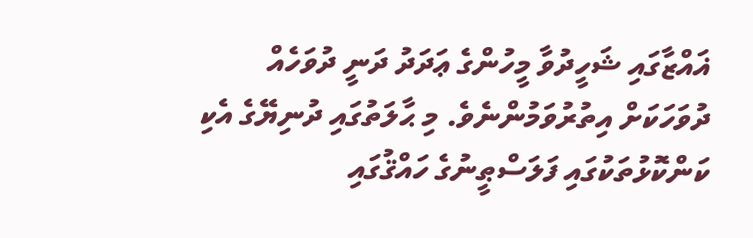ޣައްޒާގައި ޝަހީދުވާ މީހުންގެ ޢަދަދު ދަނީ ދުވަހެއް ދުވަހަކަށް އިތުރުވަމުންނެވެ. މި ޙާލަތުގައި ދުނިޔޭގެ އެކި ކަންކޮޅުތަކުގައި ފަލަސްޠީނުގެ ހައްޤުގައި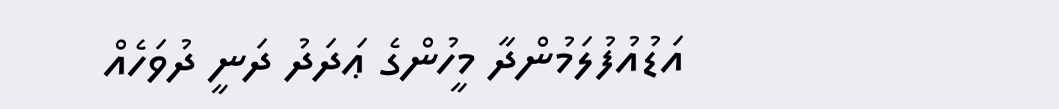އަޑުއުފުލަމުންދާ މީހުންގެ ޢަދަދު ދަނީ ދުވަހެއް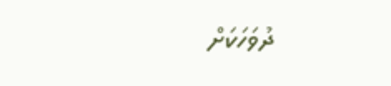ދުވަހަކަށް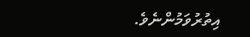އިތުރުވަމުންނެވެ.